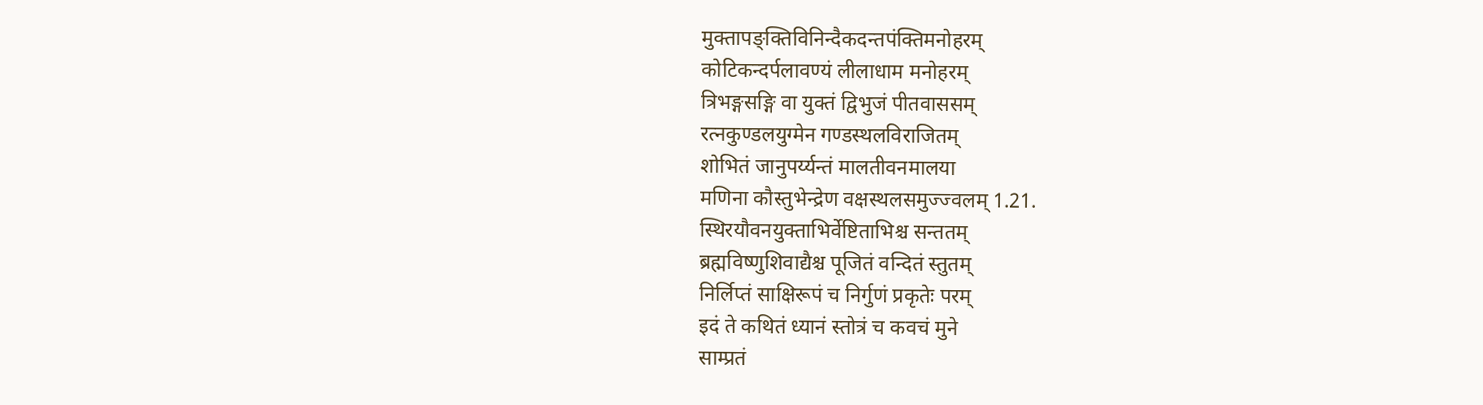मुक्तापङ्क्तिविनिन्दैकदन्तपंक्तिमनोहरम्
कोटिकन्दर्पलावण्यं लीलाधाम मनोहरम्
त्रिभङ्गसङ्गि वा युक्तं द्विभुजं पीतवाससम्
रत्नकुण्डलयुग्मेन गण्डस्थलविराजितम्
शोभितं जानुपर्य्यन्तं मालतीवनमालया
मणिना कौस्तुभेन्द्रेण वक्षस्थलसमुज्ज्वलम् 1.21.
स्थिरयौवनयुक्ताभिर्वेष्टिताभिश्च सन्ततम्
ब्रह्मविष्णुशिवाद्यैश्च पूजितं वन्दितं स्तुतम्
निर्लिप्तं साक्षिरूपं च निर्गुणं प्रकृतेः परम्
इदं ते कथितं ध्यानं स्तोत्रं च कवचं मुने
साम्प्रतं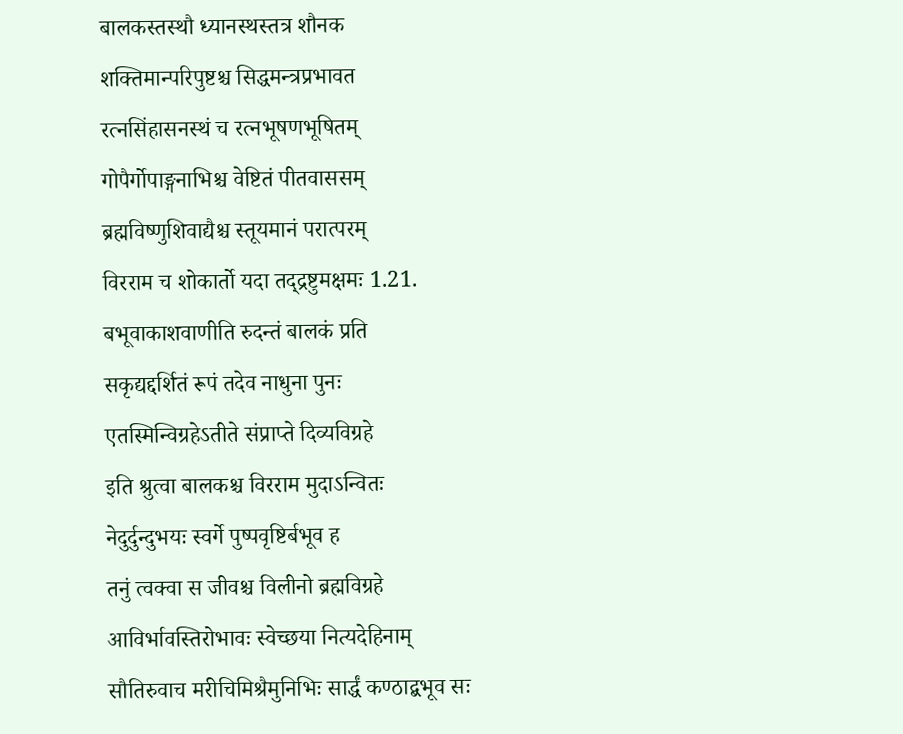बालकस्तस्थौ ध्यानस्थस्तत्र शौनक
शक्तिमान्परिपुष्टश्च सिद्धमन्त्रप्रभावत
रत्नसिंहासनस्थं च रत्नभूषणभूषितम्
गोपैर्गोपाङ्गनाभिश्च वेष्टितं पीतवाससम्
ब्रह्मविष्णुशिवाद्यैश्च स्तूयमानं परात्परम्
विरराम च शोकार्तो यदा तद्द्रष्टुमक्षमः 1.21.
बभूवाकाशवाणीति रुदन्तं बालकं प्रति
सकृद्यद्दर्शितं रूपं तदेव नाधुना पुनः
एतस्मिन्विग्रहेऽतीते संप्राप्ते दिव्यविग्रहे
इति श्रुत्वा बालकश्च विरराम मुदाऽन्वितः
नेदुर्दुन्दुभयः स्वर्गे पुष्पवृष्टिर्बभूव ह
तनुं त्वक्वा स जीवश्च विलीनो ब्रह्मविग्रहे
आविर्भावस्तिरोभावः स्वेच्छया नित्यदेहिनाम्
सौतिरुवाच मरीचिमिश्रैमुनिभिः सार्द्धं कण्ठाद्बभूव सः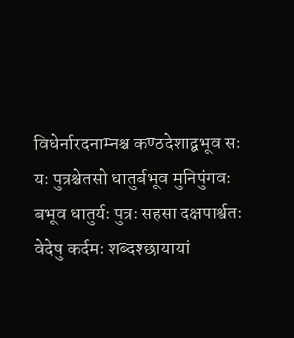विधेर्नारदनाम्नश्च कण्ठदेशाद्बभूव सः
यः पुत्रश्चेतसो धातुर्बभूव मुनिपुंगवः
बभूव धातुर्यः पुत्रः सहसा दक्षपार्श्वतः
वेदेषु कर्दमः शब्दश्छायायां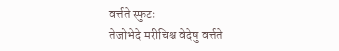वर्त्तते स्फुटः
तेजोभेदे मरीचिश्च वेदेषु वर्त्तते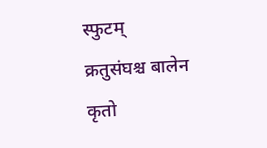स्फुटम्
क्रतुसंघश्च बालेन कृतो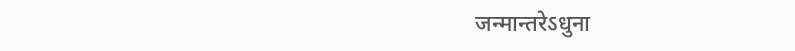जन्मान्तरेऽधुना